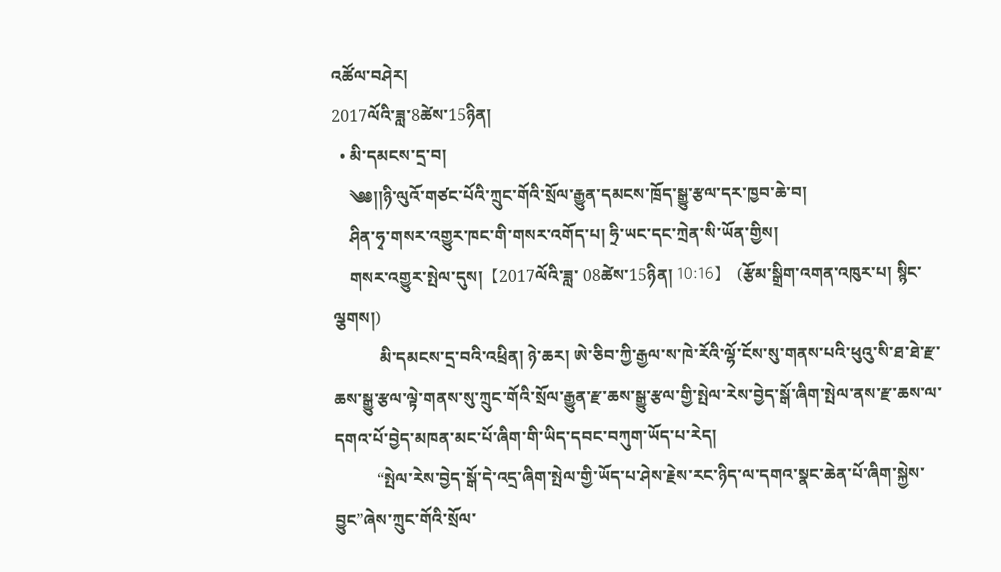འཚོལ་བཤེར།
2017ལོའི་ཟླ་8ཚེས་15ཉིན།
  • མི་དམངས་དྲ་བ།
    ༄༅།།ཉི་ལུའོ་གཙང་པོའི་ཀྲུང་གོའི་སྲོལ་རྒྱུན་དམངས་ཁྲོད་སྒྱུ་རྩལ་དར་ཁྱབ་ཆེ་བ།
    ཤིན་ཧྭ་གསར་འགྱུར་ཁང་གི་གསར་འགོད་པ། ཧྲི་ཡང་དང་ཀྲེན་སི་ཡོན་གྱིས།
    གསར་འགྱུར་སྤེལ་དུས།  【2017ལོའི་ཟླ་ 08ཚེས་15ཉིན། 10:16】   (རྩོམ་སྒྲིག་འགན་འཁུར་པ། སྙིང་ལྕགས།)
           མི་དམངས་དྲ་བའི་འཕྲིན། ཉེ་ཆར། ཨེ་ཅིབ་ཀྱི་རྒྱལ་ས་ཁེ་རོའི་ལྷོ་ངོས་སུ་གནས་པའི་ཕུའུ་སི་ཐ་ཐེ་རྫ་ཆས་སྒྱུ་རྩལ་ལྟེ་གནས་སུ་ཀྲུང་གོའི་སྲོལ་རྒྱུན་རྫ་ཆས་སྒྱུ་རྩལ་གྱི་སྤེལ་རེས་བྱེད་སྒོ་ཞིག་སྤེལ་ནས་རྫ་ཆས་ལ་དགའ་པོ་བྱེད་མཁན་མང་པོ་ཞིག་གི་ཡིད་དབང་བཀུག་ཡོད་པ་རེད།
          “སྤེལ་རེས་བྱེད་སྒོ་དེ་འདྲ་ཞིག་སྤེལ་གྱི་ཡོད་པ་ཤེས་རྗེས་རང་ཉིད་ལ་དགའ་སྣང་ཆེན་པོ་ཞིག་སྐྱེས་བྱུང”ཞེས་ཀྲུང་གོའི་སྲོལ་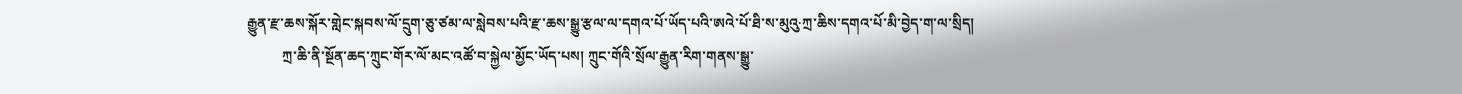རྒྱུན་རྫ་ཆས་སྐོར་གླེང་སྐབས་ལོ་དྲུག་ཅུ་ཙམ་ལ་སླེབས་པའི་རྫ་ཆས་སྒྱུ་རྩལ་ལ་དགའ་པོ་ཡོད་པའི་ཨའེ་པོ་ཐི་ས་མུའུ·ཀྲ་ཆིས་དགའ་པོ་མི་བྱེད་ག་ལ་སྲིད།
          ཀྲ་ཆི་ནི་སྔོན་ཆད་ཀྲུང་གོར་ལོ་མང་འཚོ་བ་སྐྱེལ་མྱོང་ཡོད་པས། ཀྲུང་གོའི་སྲོལ་རྒྱུན་རིག་གནས་སྒྱུ་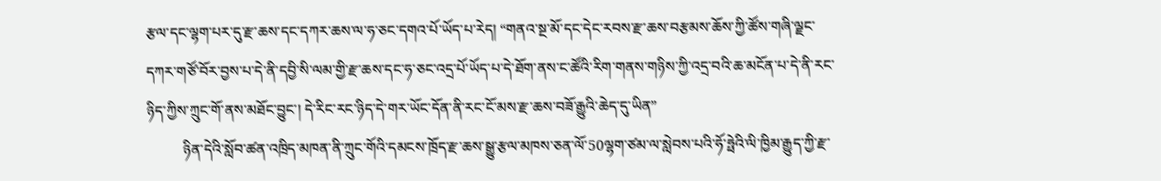རྩལ་དང་ལྷག་པར་དུ་རྫ་ཆས་དང་དཀར་ཆས་ལ་ཧ་ཅང་དགའ་པོ་ཡོད་པ་རེད། “གནའ་སྔ་མོ་དང་དེང་རབས་རྫ་ཆས་བརྩམས་ཆོས་ཀྱི་ཚོས་གཞི་ལྗང་དཀར་གཙོ་བོར་བྱས་པ་དེ་ནི་དབྱི་སི་ལམ་གྱི་རྫ་ཆས་དང་ཧ་ཅང་འདྲ་པོ་ཡོད་པ་དེ་ཐོག་ནས་ང་ཚོའི་རིག་གནས་གཉིས་ཀྱི་འདྲ་བའི་ཆ་མངོན་པ་དེ་ནི་རང་ཉིད་ཀྱིས་ཀྲུང་གོ་ནས་མཐོང་བྱུང་། དེ་རིང་རང་ཉིད་དེ་གར་ཡོང་དོན་ནི་རང་ངོ་མས་རྫ་ཆས་བཟོ་རྒྱུའི་ཆེད་དུ་ཡིན”
          ཉིན་དེའི་སློབ་ཚན་འཁྲིད་མཁན་ནི་ཀྲུང་གོའི་དམངས་ཁྲོད་རྫ་ཆས་སྒྱུ་རྩལ་མཁས་ཅན་ལོ་50ལྷག་ཙམ་ལ་སླེབས་པའི་ཧོ་ཧྥེའི་ལི་ཁྱིམ་རྒྱུད་ཀྱི་རྫ་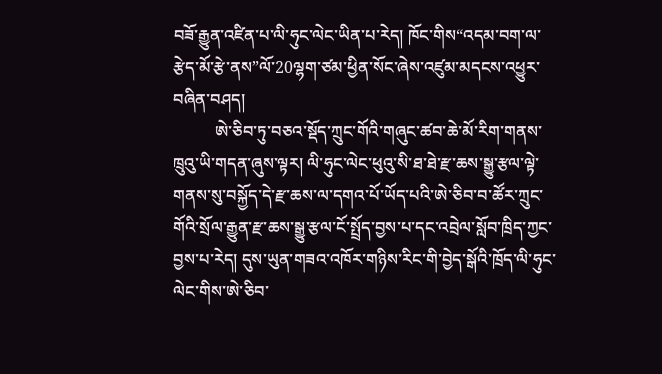བཟོ་རྒྱུན་འཛིན་པ་ལི་ཧུང་ལེང་ཡིན་པ་རེད། ཁོང་གིས“འདམ་བག་ལ་རྩེད་མོ་རྩེ་ནས”ལོ་20ལྷག་ཙམ་ཕྱིན་སོང་ཞེས་འཛུམ་མདངས་འཕྱུར་བཞིན་བཤད།
          ཨེ་ཅིབ་ཏུ་བཅའ་སྡོད་ཀྲུང་གོའི་གཞུང་ཚབ་ཆེ་མོ་རིག་གནས་ཁྲུའུ་ཡི་གདན་ཞུས་ལྟར། ལི་ཧུང་ལེང་ཕུའུ་སི་ཐ་ཐེ་རྫ་ཆས་སྒྱུ་རྩལ་ལྟེ་གནས་སུ་བསྐྱོད་དེ་རྫ་ཆས་ལ་དགའ་པོ་ཡོད་པའི་ཨེ་ཅིབ་བ་ཚོར་ཀྲུང་གོའི་སྲོལ་རྒྱུན་རྫ་ཆས་སྒྱུ་རྩལ་ངོ་སྤྲོད་བྱས་པ་དང་འབྲེལ་སློབ་ཁྲིད་ཀྱང་བྱས་པ་རེད། དུས་ཡུན་གཟའ་འཁོར་གཉིས་རིང་གི་བྱེད་སྒོའི་ཁྲོད་ལི་ཧུང་ལེང་གིས་ཨེ་ཅིབ་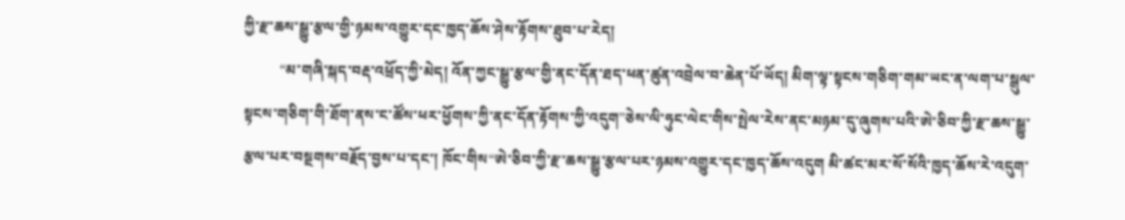ཀྱི་རྫ་ཆས་སྒྱུ་རྩལ་གྱི་ཉམས་འགྱུར་དང་ཁྱད་ཆོས་ཤེས་རྟོགས་ཐུབ་པ་རེད།
          “མ་གཞི་སྐད་བརྡ་འཕྲོད་ཀྱི་མེད། འོན་ཀྱང་སྒྱུ་རྩལ་གྱི་ནང་དོན་ཐད་ཕན་ཚུན་འབྲེལ་བ་ཆེན་པོ་ཡོད། མིག་ལྟ་སྟངས་གཅིག་གམ་ཡང་ན་ལག་པ་སྒུལ་སྟངས་གཅིག་གི་ཐོག་ནས་ང་ཚོས་ཕར་ཕྱོགས་ཀྱི་ནང་དོན་རྟོགས་ཀྱི་འདུག”ཅེས་ལི་ཧུང་ལེང་གིས་སྤེལ་རེས་ནང་མཉམ་དུ་ཞུགས་པའི་ཨེ་ཅིབ་ཀྱི་རྫ་ཆས་སྒྱུ་རྩལ་པར་བསྔགས་བརྗོད་བྱས་པ་དང་། ཁོང་གིས“ཨེ་ཅིབ་ཀྱི་རྫ་ཆས་སྒྱུ་རྩལ་པར་ཉམས་འགྱུར་དང་ཁྱད་ཆོས་འདུག མི་ཚང་མར་སོ་སོའི་ཁྱད་ཆོས་རེ་འདུག་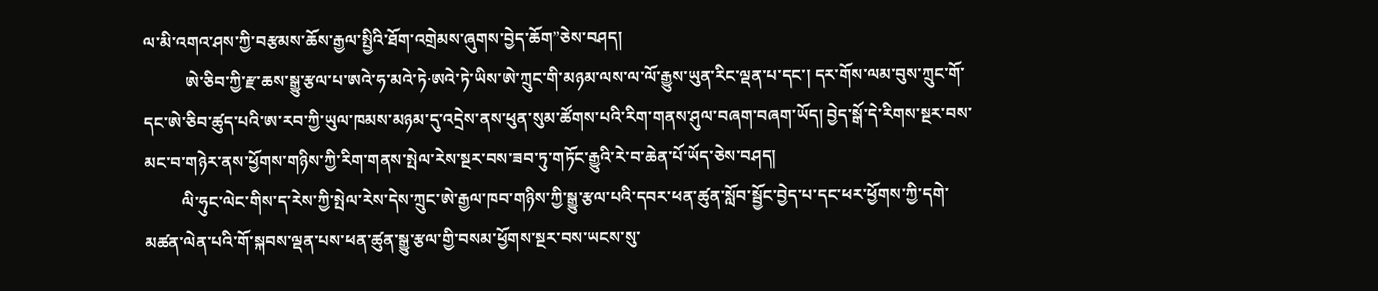ལ་མི་འགའ་ཤས་ཀྱི་བརྩམས་ཆོས་རྒྱལ་སྤྱིའི་ཐོག་འགྲེམས་ཞུགས་བྱེད་ཆོག”ཅེས་བཤད།
          ཨེ་ཅིབ་ཀྱི་རྫ་ཆས་སྒྱུ་རྩལ་པ་ཨའེ་ཧ་མའེ་ཏེ·ཨའེ་ཏེ་ཡིས་ཨེ་ཀྲུང་གི་མཉམ་ལས་ལ་ལོ་རྒྱུས་ཡུན་རིང་ལྡན་པ་དང་། དར་གོས་ལམ་བུས་ཀྲུང་གོ་དང་ཨེ་ཅིབ་ཚུད་པའི་ཨ་རབ་ཀྱི་ཡུལ་ཁམས་མཉམ་དུ་འདྲེས་ནས་ཕུན་སུམ་ཚོགས་པའི་རིག་གནས་ཤུལ་བཞག་བཞག་ཡོད། བྱེད་སྒོ་དེ་རིགས་སྔར་བས་མང་བ་གཉེར་ནས་ཕྱོགས་གཉིས་ཀྱི་རིག་གནས་སྤེལ་རེས་སྔར་བས་ཟབ་ཏུ་གཏོང་རྒྱུའི་རེ་བ་ཆེན་པོ་ཡོད་ཅེས་བཤད།
         ལི་ཧུང་ལེང་གིས་ད་རེས་ཀྱི་སྤེལ་རེས་དེས་ཀྲུང་ཨེ་རྒྱལ་ཁབ་གཉིས་ཀྱི་སྒྱུ་རྩལ་པའི་དབར་ཕན་ཚུན་སློབ་སྦྱོང་བྱེད་པ་དང་ཕར་ཕྱོགས་ཀྱི་དགེ་མཚན་ལེན་པའི་གོ་སྐབས་ལྡན་པས་ཕན་ཚུན་སྒྱུ་རྩལ་གྱི་བསམ་ཕྱོགས་སྔར་བས་ཡངས་སུ་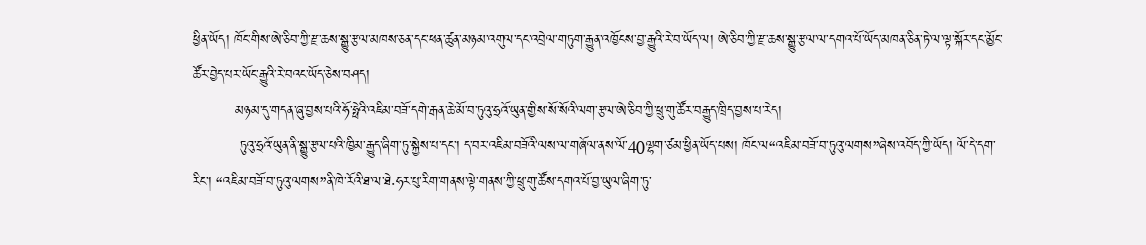ཕྱིན་ཡོད། ཁོང་གིས་ཨེ་ཅིབ་ཀྱི་རྫ་ཆས་སྒྱུ་རྩལ་མཁས་ཅན་དང་ཕན་ཚུན་མཉམ་འགུལ་དང་འབྲེལ་གཏུག་རྒྱུན་འཁྱོངས་བྱ་རྒྱུའི་རེ་བ་ཡོད་ལ། ཨེ་ཅིབ་ཀྱི་རྫ་ཆས་སྒྱུ་རྩལ་ལ་དགའ་པོ་ཡོད་མཁན་ཅིན་ཏེ་ལ་ལྟ་སྐོར་དང་མྱོང་ཚོར་བྱེད་པར་ཡོང་རྒྱུའི་རེ་བའང་ཡོད་ཅེས་བཤད།
         མཉམ་དུ་གདན་ཞུ་བྱས་པའི་ཧོ་ཧྥེའི་འཇིམ་བཟོ་དགེ་རྒན་ཆེ་མོ་བ་ཏུའུ་ཧྲའོ་ཡུན་གྱིས་སོ་སོའི་ལག་རྩལ་ཨེ་ཅིབ་ཀྱི་ཕྲུ་གུ་ཚོར་བརྒྱུད་ཁྲིད་བྱས་པ་རེད།
          ཏུའུ་ཧྲའོ་ཡུན་ནི་སྒྱུ་རྩལ་པའི་ཁྱིམ་རྒྱུད་ཞིག་ཏུ་སྐྱེས་པ་དང་། ད་བར་འཇིམ་བཟོའི་ལས་ལ་གཞོལ་ནས་ལོ་40ལྷག་ཙམ་ཕྱིན་ཡོད་པས། ཁོང་ལ“འཇིམ་བཟོ་བ་ཏུའུ་ལགས”ཞེས་འབོད་ཀྱི་ཡོད། ལོ་དེ་དག་རིང་། “འཇིམ་བཟོ་བ་ཏུའུ་ལགས”ནི་ཁེ་རོའི་ཐ་ལ་ཐེ·ཧར་པུ་རིག་གནས་ལྟེ་གནས་ཀྱི་ཕྲུ་གུ་ཚོས་དགའ་པོ་བྱ་ཡུལ་ཞིག་ཏུ་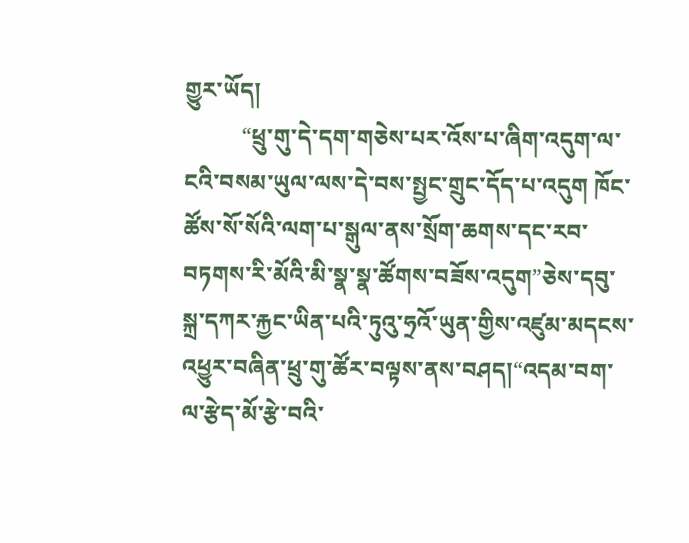གྱུར་ཡོད།
          “ཕྲུ་གུ་དེ་དག་གཅེས་པར་འོས་པ་ཞིག་འདུག་ལ་ངའི་བསམ་ཡུལ་ལས་དེ་བས་སྤྱང་གྲུང་དོད་པ་འདུག ཁོང་ཚོས་སོ་སོའི་ལག་པ་སྒུལ་ནས་སྲོག་ཆགས་དང་རབ་བཏགས་རི་མོའི་མི་སྣ་སྣ་ཚོགས་བཟོས་འདུག”ཅེས་དབུ་སྐྲ་དཀར་རྐྱང་ཡིན་པའི་ཏུའུ་ཧྲའོ་ཡུན་གྱིས་འཛུམ་མདངས་འཕྱུར་བཞིན་ཕྲུ་གུ་ཚོར་བལྟས་ནས་བཤད།“འདམ་བག་ལ་རྩེད་མོ་རྩེ་བའི་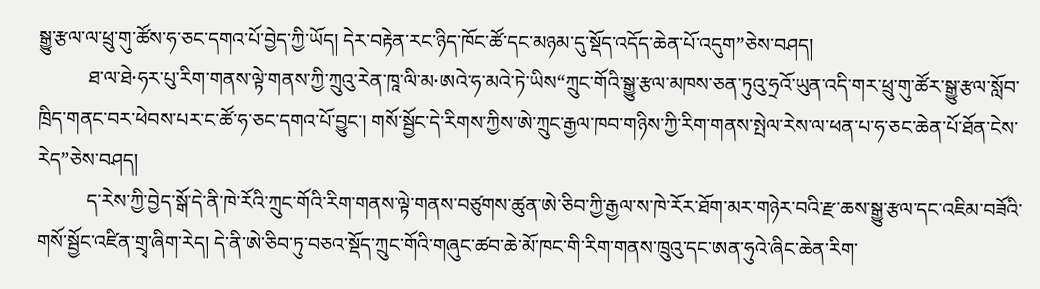སྒྱུ་རྩལ་ལ་ཕྲུ་གུ་ཚོས་ཧ་ཅང་དགའ་པོ་བྱེད་ཀྱི་ཡོད། དེར་བརྟེན་རང་ཉིད་ཁོང་ཚོ་དང་མཉམ་དུ་སྡོད་འདོད་ཆེན་པོ་འདུག”ཅེས་བཤད།
          ཐ་ལ་ཐེ·ཧར་པུ་རིག་གནས་ལྟེ་གནས་ཀྱི་ཀྲུའུ་རེན་ཁཱ་ལི་མ·ཨའེ་ཧ་མའེ་ཏེ་ཡིས“ཀྲུང་གོའི་སྒྱུ་རྩལ་མཁས་ཅན་ཏུའུ་ཧྲའོ་ཡུན་འདི་གར་ཕྲུ་གུ་ཚོར་སྒྱུ་རྩལ་སློབ་ཁྲིད་གནང་བར་ཕེབས་པར་ང་ཚོ་ཧ་ཅང་དགའ་པོ་བྱུང་། གསོ་སྦྱོང་དེ་རིགས་ཀྱིས་ཨེ་ཀྲུང་རྒྱལ་ཁབ་གཉིས་ཀྱི་རིག་གནས་སྤེལ་རེས་ལ་ཕན་པ་ཧ་ཅང་ཆེན་པོ་ཐོན་ངེས་རེད”ཅེས་བཤད།
          ད་རེས་ཀྱི་བྱེད་སྒོ་དེ་ནི་ཁེ་རོའི་ཀྲུང་གོའི་རིག་གནས་ལྟེ་གནས་བཙུགས་ཚུན་ཨེ་ཅིབ་ཀྱི་རྒྱལ་ས་ཁེ་རོར་ཐོག་མར་གཉེར་བའི་རྫ་ཆས་སྒྱུ་རྩལ་དང་འཇིམ་བཟོའི་གསོ་སྦྱོང་འཛིན་གྲྭ་ཞིག་རེད། དེ་ནི་ཨེ་ཅིབ་ཏུ་བཅའ་སྡོད་ཀྲུང་གོའི་གཞུང་ཚབ་ཆེ་མོ་ཁང་གི་རིག་གནས་ཁྲུའུ་དང་ཨན་ཧུའེ་ཞིང་ཆེན་རིག་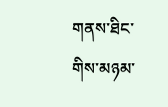གནས་ཐིང་གིས་མཉམ་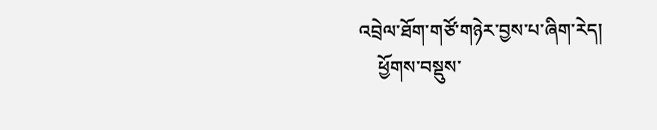འབྲེལ་ཐོག་གཙོ་གཉེར་བྱས་པ་ཞིག་རེད།
    ཕྱོགས་བསྡུས་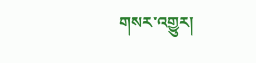གསར་འགྱུར།